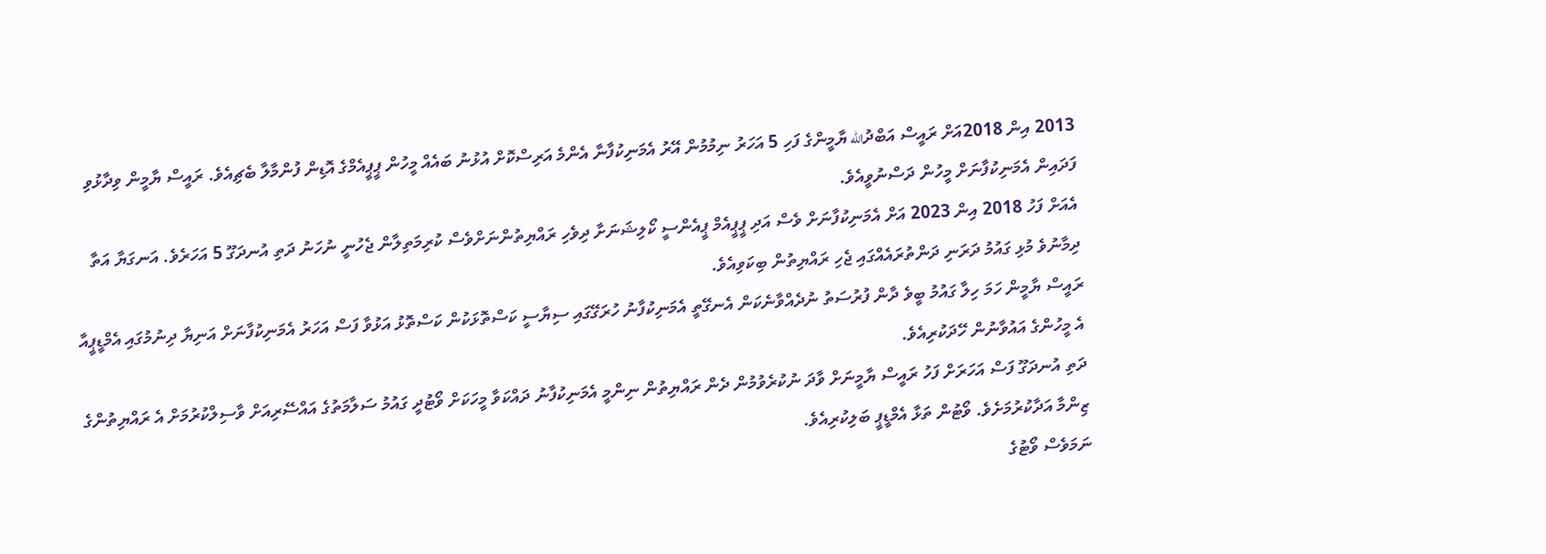2013 އިން 2018އަށް ރައީސް އަބްދުالله ޔާމީންގެ ފަހި 5 އަހަރު ނިމުމުން އޭރު އެމަނިކުފާނާ އެންމެ އަރިސްކޮށް އުޅުނު ބައެއް މީހުން ޕީޕީއެމްގެ އޮޑިން ފުންމާލާ ބެޗިއެވެ. ރައީސް ޔާމީން ވިދާޅުވި ފަދައިން އެމަނިކުފާނަށް މީހުން ދަސްނުވީއެވެ.
އެއަށް ފަހު 2018 އިން 2023 އަށް އެމަނިކުފާނަށް ވެސް އަދި ޕީޕީއެމް ޕީއެންސީ ކޯލިޝަނަށާ ދިވެހި ރައްޔިތުންނަށްވެސް ކުރިމަތިލާން ޖެހުނީ ނުހަނު ދަތި އުނދަގޫ 5 އަހަރެވެ. އަނގަޔާ އަތާ ދިމާނުވެ މުޅި ގައުމު ދަރަނި ދަންތުރައެއްގައި ޖެހި ރައްޔިތުން ބިކަވިއެވެ.
ރައީސް ޔާމީން ހަމަ ހިލާ ގައުމު ބީވެ ދާން ފުރުސަތު ނުދެއްވާނެކަން އެނގޭތީ އެމަނިކުފާނު ހުރަގޭގައި ސިޔާސީ ކަސްތޮޅަކުން ކަސްތޮޅު އަޅުވާ ފަސް އަހަރު އެމަނިކުފާނަށް އަނިޔާ ދިނުމުގައި އެމްޑީޕީއާ އެ މީހުންގެ އައުވާނުން ހޭދަކުރިއެވެ.
ދަތި އުނދަގޫ ފަސް އަހަރަށް ފަހު ރައީސް ޔާމީނަށް ވާދަ ނުކުރެވުމުން ދެން ރައްޔިތުން ނިންމީ އެމަނިކުފާނު ދައްކަވާ މީހަކަށް ވޯޓުދީ ގައުމު ސަލާމަތުގެ އައްސޭރިއަށް ވާސިލްކުރުމަށް އެ ރައްޔިތުންގެ ޒިންމާ އަދާކުރުމަށެވެ. ވޯޓުން ތަޅާ އެމްޑީޕީ ބަލިކުރިއެވެ.
ނަމަވެސް ވޯޓުގެ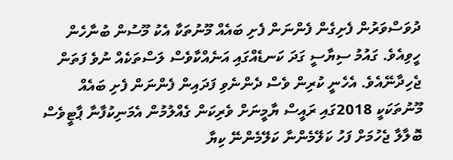ދުވަސްވަރުން ފެށިގެން ފެންނަން ފެށި ބައެއް މޫނުތަކާ އެކު މޫސުން ބުނާހެން ހީވިއެވެ. ގައުމު ސިޔާސީ ގަދަ ކަނޑެއްގައި އަނެއްކާވެސް ލަސްތަކެއް ނުވެ ފަތަން ޖެހިދާނޭއެވެ. އެހެނީ ކުރިން ވެސް ދެންނެވި ފަދައިން ފެންނަން ފެށި ބައެއް މޫނުތަކަކީ 2018ގައި ރައީސް ޔާމީނަށް ވެރިކަން ގެއްލުމުން އެމަނިކުފާނާ ޕާޓީވެސް ބޮލާލާ ޖެހުމަށް ފަހު ކަލޭމެންނާ ކަލޭމެންނޭ ކިޔާ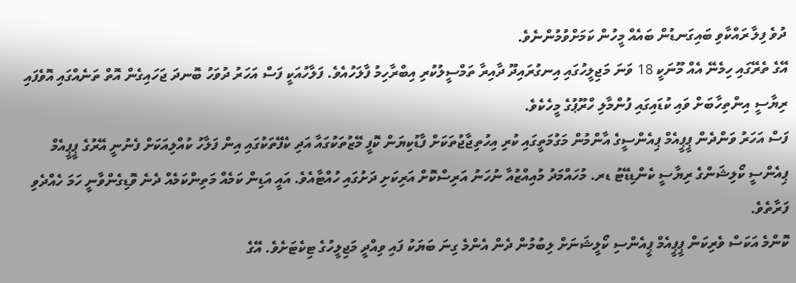ދުވެ ފިލާ ރައްކާވި ބައިގަނޑުން ބައެއް މީހުން ކަމަށްވުމުންނެވެ.
އޭގެ ތެރޭގައި ހިމެނޭ އެއް މޫނަކީ 18 ވަނަ މަޖިލީހުގައި އިނގުރައިދޫ ދާއިރާ ތަމްސީލުކުރި އިބްރާހިމު ފާލަހުއެވެ. ފަލާހުއަކީ ފަސް އަހަރު ދުވަހު ބޮނދަ ޖަހައިގެން އޮތް ތަނެއްގައި އޮވެފައި ރިޔާސީ އިންތިހާބަށް ވައި ކުޑައިގައި ފުންމާލި ހްރޫޕުގެ މީހެކެވެ.
ފަސް އަހަރު ވަންދެން ޕީޕީއެމް ޕިއެންސީގެ އާންމުން މަގުމަތީގައި ކުރި އިހުތިޖާޖުތަކަށް ފާޑުކިޔަން ކޮފީ މޭޒުތަކުގައާ އަދި ކެފޭތަކުގައި އިން ފަލާހު ކުއްލިއަކަށް ފެނުނީ އޭރުގެ ޕީޕީއެމް ޕިއެންސީ ކޯލިޝަންގެ ރިޔާސީ ކެންޑިޑޭޓު ޑރ. މުހައްމަދު މުއިއްޒުއާ ނުހަނު އަރިސްކޮށް އަރިކަށި ދަށުގައި ހުއްޓާއެވެ. އައީ އަޑިން ކަމެއް މަތިންކަމެއް ދެނެ ވޮޑިގެންވާނީ ހަމަ ހެއްދެވި ފަރާތެވެ.
ކޮންމެ އަކަސް ވެރިކަން ޕީޕީއެމް ޕީއެންސި ކޯލީޝަނަށް ލިބުމުން ދެން އެންމެ ގިނަ ބަޔަކު ފައި ވިއްދީ މަޖިލީހުގެ ޓިކެޓަށެވެ. އޭގެ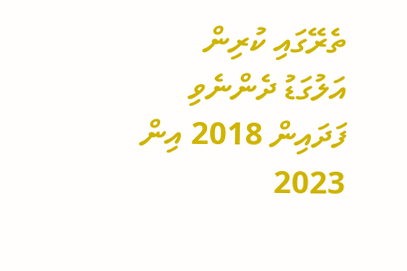ތެރޭގައި ކުރިން އަލުގަޑު ދެންނެވި ފަދައިން 2018 އިން 2023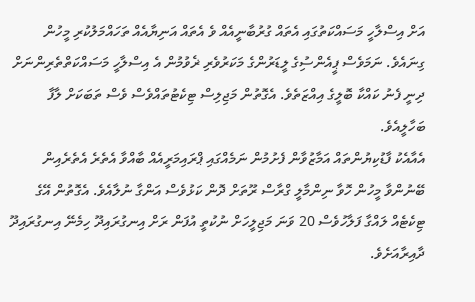އަށް އިސްލާހީ މަސައްކަތުގައި އެތައް ގުރުބާނީއެއް ވެ އެތައް އަނިޔާއެއް ތަހައްމަލުކުރި މީހުން ގިނައެވެ. ނަމަވެސް ޕީއެންސިުގެ ލީޑަރުންގެ މަކަރުވެރި ޜެވުމުން އެ އިސްލާހީ މަސައްކަތްތެރިންނަށް ދިނީ ފެނު ކައްކާ ބޮލީގެ އިއްޒަތެވެ. އެގޮތުން މަޖިލިސް ޓިކެޓުތައްވެސް ވެސް ތަބަކަށް ލާފާ ބަހާލީއެވެ.
އެއާއެކު ފާޑުކިޔުންތައް އަމާޒުވާން ފެށުމުން ނަމެއްގައި ޕްރައިމަރީއެއް ބާއްވާ އެތެރެ އެތެރެއިން ބޭނުންވާ މީހުން ހޮވާ ނިންމާލީ ގްރާސް ރޫތަށް ދޮން ކަޅުވެސް އަންގާ ނުލާއެވެ. އެގޮތުން އޭގެ ޓިކެޓެއް ލައްގާ ފަލާހުވެސް 20 ވަނަ މަޖިލީހަށް ނުކުތީ އުފަން ރަށް އިނގުރައިދޫ ހިމެނޭ އިނގުރައިދޫ ދާއިރާއަށެވެ.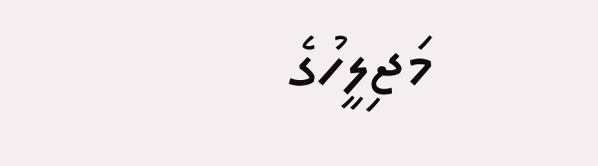މަޖިލީހުގެ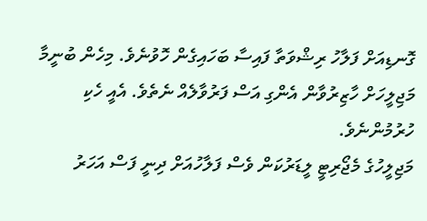ގޮނޑިއަށް ފަލާހު ރިޝްވަތާ ފައިސާ ބަހައިގެން ހޮވުނެވެ. މިހެން ބުނީމާ މަޖިލީހަށް ހާޒިރުވާން އެންގި އަސް ފަރުވާލެއް ނެތެވެ. އެއީ ހެކި ހުރުމުންނެވެ.
މަޖިލީހުގެ މެޖޯރިޓީ ލީޑަރުކަން ވެސް ފަލާހުއަށް ދިނީ ފަސް އަހަރު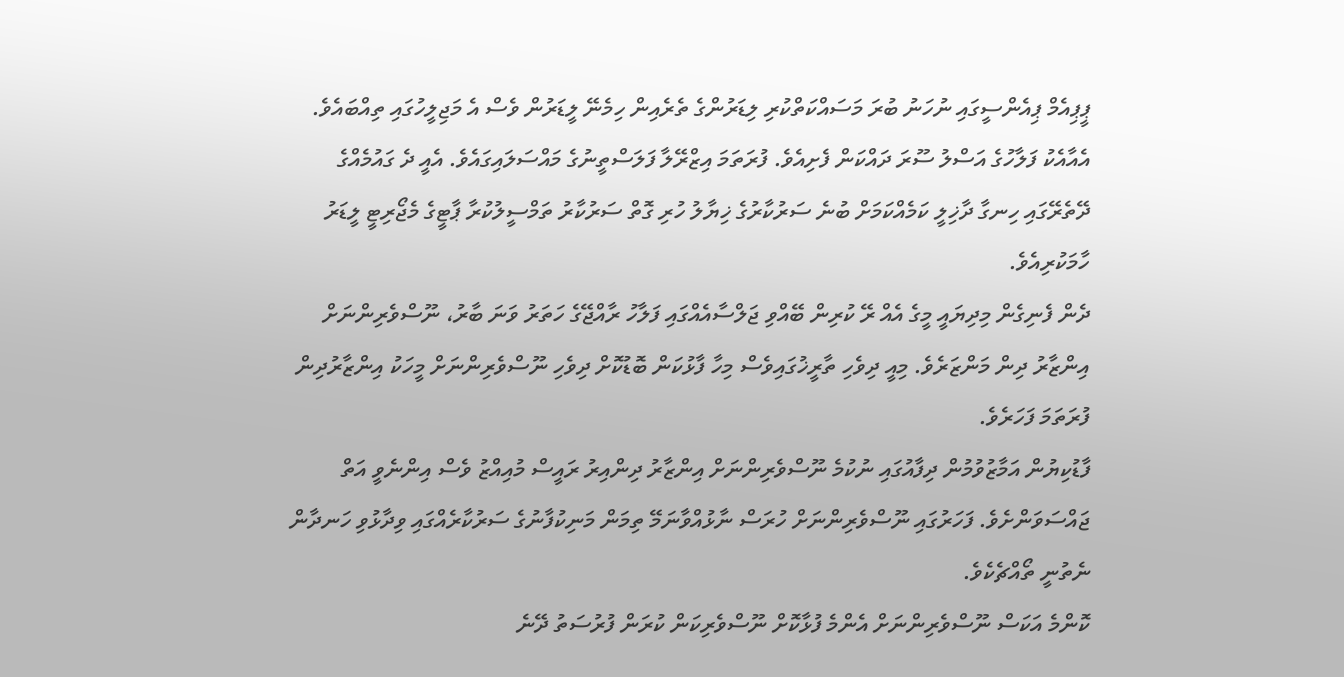ޕީޕިއެމް ޕިއެންސީގައި ނުހަނު ބުރަ މަސައްކަތްކުރި ލިޑަރުންގެ ތެރެއިން ހިމެނޭ ލީޑަރުން ވެސް އެ މަޖިލީހުގައި ތިއްބައެވެ. އެއާއެކު ފަލާހުގެ އަސްލު ސޫރަ ދައްކަން ފެށިއެވެ. ފުރަތަމަ އިޒްރޭލާ ފަލަސްތީނުގެ މައްސަލައިގައެވެ. އެއީ ދެ ގައުމެއްގެ ދޭތެރޭގައި ހިނގާ ދާޚިލީ ކަމެއްކަމަށް ބުނެ ސަރުކާރުގެ ޚިޔާލު ހުރި ގޮތް ސަރުކާރު ތަމްސީލުކުރާ ޕާޓީގެ މެޖޯރިޓީ ލީޑަރު ހާމަކުރިއެވެ.
ދެން ފެނިގެން މިދިޔައީ މީގެ އެއް ރޭ ކުރިން ބޭއްވި ޖަލްސާއެއްގައި ފަލާހު ރާއްޖޭގެ ހަތަރު ވަނަ ބާރު، ނޫސްވެރިންނަށް އިންޒާރު ދިން މަންޒަރެވެ. މިއީ ދިވެހި ތާރީޚުގައިވެސް މިހާ ފާޅުކަން ބޮޑުކޮށް ދިވެހި ނޫސްވެރިންނަށް މީހަކު އިންޒާރުދިން ފުރަތަމަ ފަހަރެވެ.
ފާޑުކިޔުން އަމާޒުވުމުން ދިފާއުގައި ނުކުމެ ނޫސްވެރިންނަށް އިންޒާރު ދިންއިރު ރައީސް މުއިއްޒު ވެސް އިންނެވީ އަތް ޖައްސަވަންށެވެ. ފަހަރުގައި ނޫސްވެރިންނަށް ހުރަސް ނާޅުއްވާނަމޭ ތިމަން މަނިކުފާނުގެ ސަރުކާރެއްގައި ވިދާޅުވި ހަނދާން ނެތުނީ ތޯއްޗެކެވެ.
ކޮންމެ އަކަސް ނޫސްވެރިންނަށް އެންމެ ފުޅާކޮށް ނޫސްވެރިކަން ކުރަން ފުރުސަތު ދޭނެ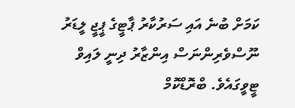ކަމަށް ބުނެ އައި ސަރުކާރު ޕާޓީގެ ޕީޖީ ލީޑަރު ނޫސްވެރިންނަސް އިންޒާރު ދިނީ ލައިވް ޓީވީގައެވެ. ބްރޮޑްކޮމް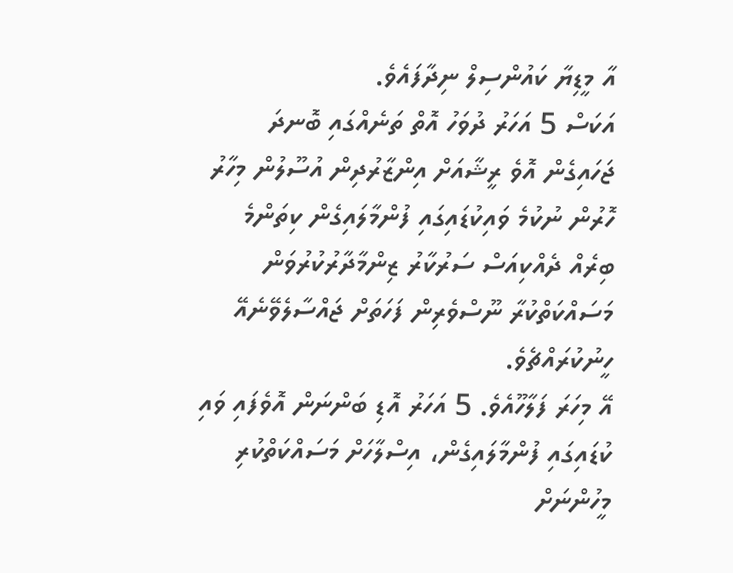އާ މީޑިޔާ ކައުންސިލް ނިދާފައެވެ.
އަކަސް 5 އަހަރު ދުވަހު އޮތް ތަނެއްގައި ބޮނދަ ޖަހައިގެން އޮވެ ރީޝާއަށް އިންޒާރުދިން އުސޫލުން މިހާރު ހޮރުން ނުކުމެ ވައިކުޑައިގައި ފުންމާލައިގެން ކިތަންމެ ބިރެއް ދެއްކިއަސް ސަރުކާރު ޒިންމާދާރުކުރުވަން މަސައްކަތްކުރާ ނޫސްވެރިން ފަހަތަށް ޖައްސާލެވޭނެއޭ ހީނުކުރައްޗެވެ.
އޭ މިހަރަ ފަލާހޫއެވެ. 5 އަހަރު އޮޑި ބަންނަން އޮވެފައި ވައި ކުޑައިގައި ފުންމާލައިގެން، އިސްލާހަށް މަސައްކަތްކުރި މީހުންނަށް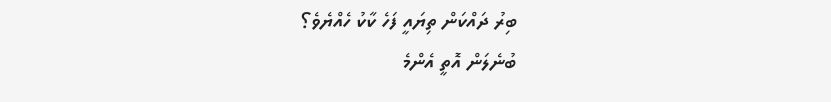ބިރު ދައްކަން ތިޔައީ ފަހެ ކާކު ހެއްޔެވެ؟
ބުނެލަން އޮތީ އެންމެ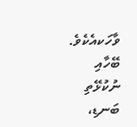ވާހަކއެކެވެ. ބޭހާއި ނުކުޅޭތި ބަނޑި،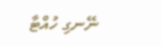ނޭނގި ހުއްޓާ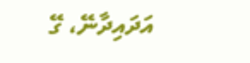އަދައިދާނޭ، ގޭ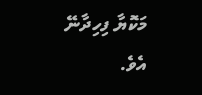މަކޮޔާ ފިހިދާނޭ އެވެ.